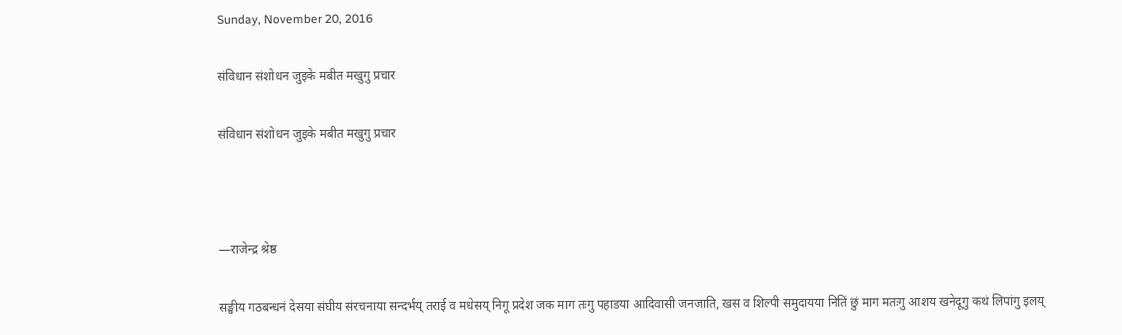Sunday, November 20, 2016

संविधान संशोधन जुइके मबीत मखुगु प्रचार

संविधान संशोधन जुइके मबीत मखुगु प्रचार



—राजेन्द्र श्रेष्ठ

सङ्घीय गठबन्धनं देसया संघीय संरचनाया सन्दर्भय् तराई व मधेसय् निगू प्रदेश जक माग तःगु पहाडया आदिवासी जनजाति, खस व शिल्पी समुदायया नितिं छुं माग मतःगु आशय खनेदूगु कथं लिपांगु इलय्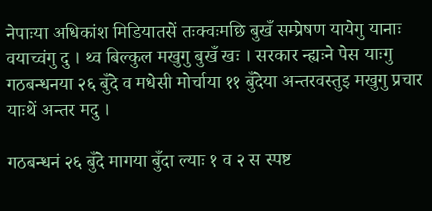नेपाःया अधिकांश मिडियातसें तःक्वःमछि बुखँ सम्प्रेषण यायेगु यानाः वयाच्वंगु दु । थ्व बिल्कुल मखुगु बुखँ खः । सरकार न्ह्यःने पेस याःगु गठबन्धनया २६ बुँदे व मधेसी मोर्चाया ११ बुँदेया अन्तरवस्तुइ मखुगु प्रचार याःथें अन्तर मदु ।

गठबन्धनं २६ बुँदे मागया बुँदा ल्याः १ व २ स स्पष्ट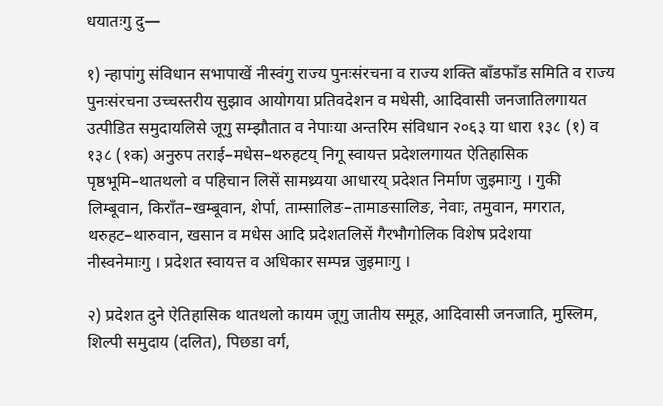धयातःगु दु—

१) न्हापांगु संविधान सभापाखें नीस्वंगु राज्य पुनःसंरचना व राज्य शक्ति बाँडफाँड समिति व राज्य पुनःसंरचना उच्चस्तरीय सुझाव आयोगया प्रतिवदेशन व मधेसी, आदिवासी जनजातिलगायत उत्पीडित समुदायलिसे जूगु सम्झौतात व नेपाःया अन्तरिम संविधान २०६३ या धारा १३८ (१) व १३८ (१क) अनुरुप तराई–मधेस–थरुहटय् निगू स्वायत्त प्रदेशलगायत ऐतिहासिक पृष्ठभूमि–थातथलो व पहिचान लिसें सामथ्र्यया आधारय् प्रदेशत निर्माण जुइमाःगु । गुकी लिम्बूवान, किराँत–खम्बूवान, शेर्पा, ताम्सालिङ–तामाङसालिङ, नेवाः, तमुवान, मगरात, थरुहट–थारुवान, खसान व मधेस आदि प्रदेशतलिसें गैरभौगोलिक विशेष प्रदेशया
नीस्वनेमाःगु । प्रदेशत स्वायत्त व अधिकार सम्पन्न जुइमाःगु ।

२) प्रदेशत दुने ऐतिहासिक थातथलो कायम जूगु जातीय समूह, आदिवासी जनजाति, मुस्लिम, शिल्पी समुदाय (दलित), पिछडा वर्ग,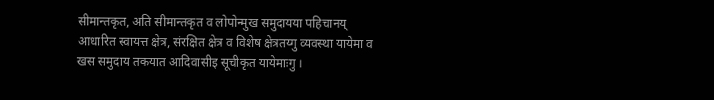सीमान्तकृत, अति सीमान्तकृत व लोपोन्मुख समुदायया पहिचानय्
आधारित स्वायत्त क्षेत्र, संरक्षित क्षेत्र व विशेष क्षेत्रतय्गु व्यवस्था यायेमा व खस समुदाय तकयात आदिवासीइ सूचीकृत यायेमाःगु ।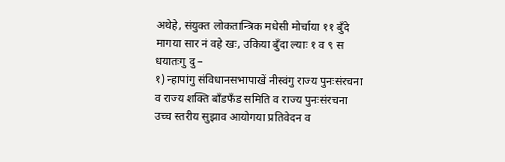अथेहे, संयुक्त लोकतान्त्रिक मधेसी मोर्चाया ११ बुँदे मागया सार नं वहे खः, उकिया बुँदा ल्याः १ व ९ स धयातःगु दु –
१) न्हापांगु संविधानसभापाखें नीस्वंगु राज्य पुनःसंरचना व राज्य शक्ति बाँडफँड समिति व राज्य पुनःसंरचना उच्च स्तरीय सुझाव आयोगया प्रतिवेदन व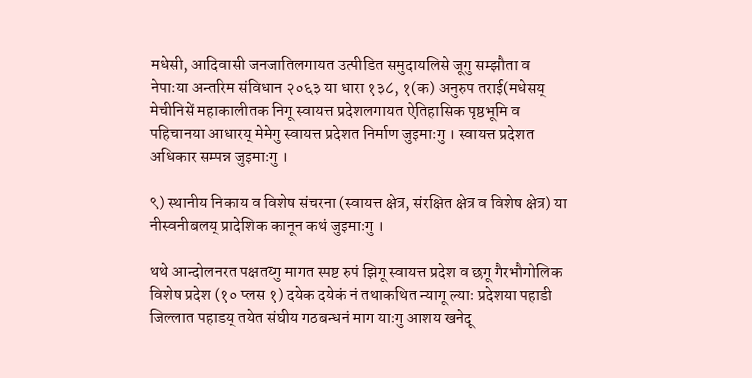मधेसी, आदिवासी जनजातिलगायत उत्पीडित समुदायलिसे जूगु सम्झौता व नेपाःया अन्तरिम संविधान २०६३ या धारा १३८, १(क) अनुरुप तराई(मधेसय् मेचीनिसें महाकालीतक निगू स्वायत्त प्रदेशलगायत ऐतिहासिक पृष्ठभूमि व पहिचानया आधारय् मेमेगु स्वायत्त प्रदेशत निर्माण जुइमाःगु । स्वायत्त प्रदेशत अधिकार सम्पन्न जुइमाःगु ।

९) स्थानीय निकाय व विशेष संचरना (स्वायत्त क्षेत्र, संरक्षित क्षेत्र व विशेष क्षेत्र) या नीस्वनीबलय् प्रादेशिक कानून कथं जुइमाःगु ।

थथे आन्दोलनरत पक्षतय्गु मागत स्पष्ट रुपं झिगू स्वायत्त प्रदेश व छगू गैरभौगोलिक विशेष प्रदेश (१० प्लस १) दयेक दयेकं नं तथाकथित न्यागू ल्याः प्रदेशया पहाडी जिल्लात पहाडय् तयेत संघीय गठबन्धनं माग याःगु आशय खनेदू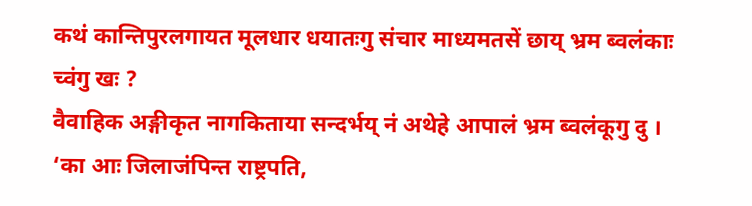कथं कान्तिपुरलगायत मूलधार धयातःगु संचार माध्यमतसें छाय् भ्रम ब्वलंकाः च्वंगु खः ?
वैवाहिक अङ्गीकृत नागकिताया सन्दर्भय् नं अथेहे आपालं भ्रम ब्वलंकूगु दु । ‘का आः जिलाजंपिन्त राष्ट्रपति,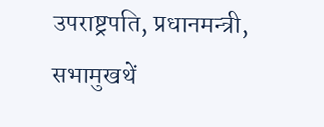उपराष्ट्रपति, प्रधानमन्त्री, सभामुखथें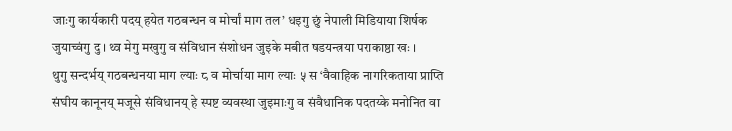जाःगु कार्यकारी पदय् हयेत गठबन्धन व मोर्चां माग तल’ धइगु छुं नेपाली मिडियाया शिर्षक जुयाच्वंगु दु । थ्व मेगु मखुगु व संविधान संशोधन जुइके मबीत षडयन्त्रया पराकाष्ठा खः ।
थुगु सन्दर्भय् गठबन्धनया माग ल्याः ८ व मोर्चाया माग ल्याः ५ स ‘वैवाहिक नागरिकताया प्राप्ति संघीय कानूनय् मजूसे संविधानय् हे स्पष्ट व्यवस्था जुइमाःगु व संवैधानिक पदतय्के मनोनित वा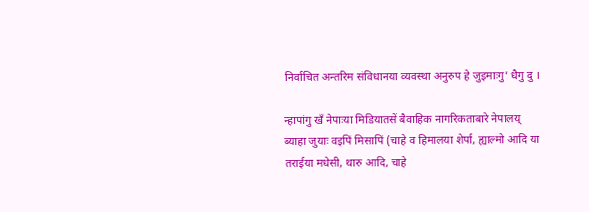निर्वाचित अन्तरिम संविधानया व्यवस्था अनुरुप हे जुइमाःगु’ धैगु दु ।

न्हापांगु खँ नेपाःया मिडियातसें बैवाहिक नागरिकताबारे नेपालय् ब्याहा जुयाः वइपिं मिसापिं (चाहे व हिमालया शेर्पा, ह्याल्मो आदि या तराईया मधेसी, थारु आदि, चाहे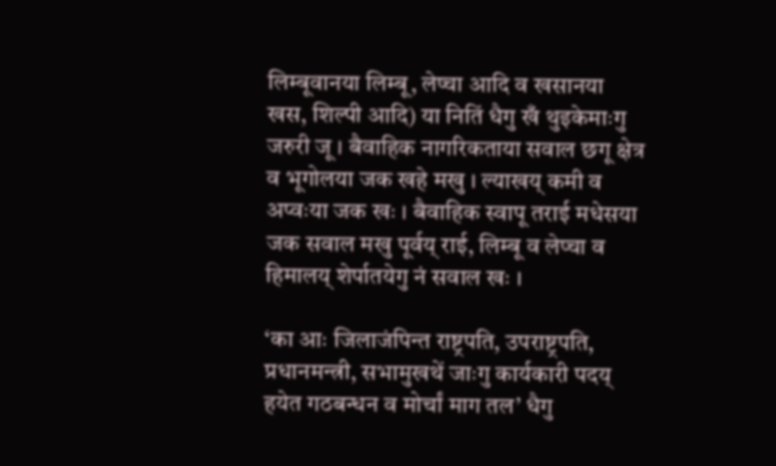लिम्बूवानया लिम्बू, लेप्चा आदि व खसानया खस, शिल्पी आदि) या नितिं धैगु खँ थुइकेमाःगु जरुरी जू । बैवाहिक नागरिकताया सवाल छगू क्षेत्र व भूगोलया जक खहे मखु । ल्याखय् कमी व अप्वःया जक खः । बैवाहिक स्वापू तराई मधेसया जक सवाल मखु पूर्वय् राई, लिम्बू व लेप्चा व हिमालय् शेर्पातयेगु नं सवाल खः ।

‘का आः जिलाजंपिन्त राष्ट्रपति, उपराष्ट्रपति, प्रधानमन्त्री, सभामुखथें जाःगु कार्यकारी पदय् हयेत गठबन्धन व मोर्चां माग तल’ धैगु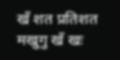खँ शत प्रतिशत मखुगु खँ खः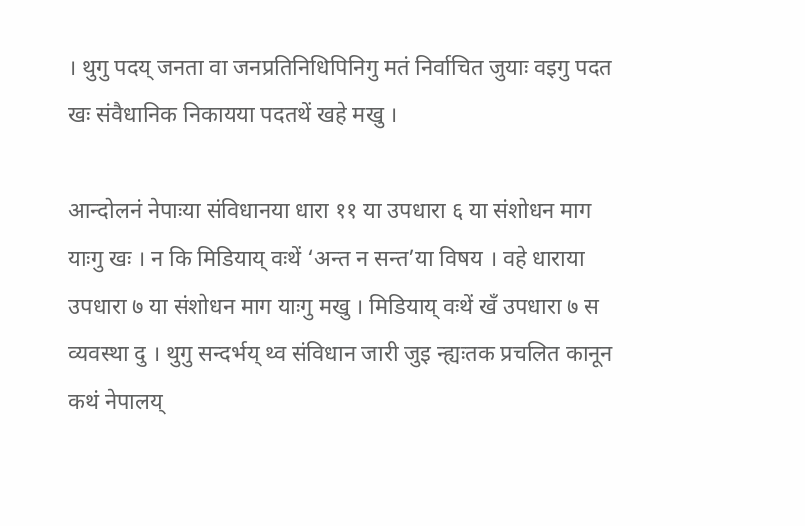। थुगु पदय् जनता वा जनप्रतिनिधिपिनिगु मतं निर्वाचित जुयाः वइगु पदत खः संवैधानिक निकायया पदतथें खहे मखु ।

आन्दोलनं नेपाःया संविधानया धारा ११ या उपधारा ६ या संशोधन माग याःगु खः । न कि मिडियाय् वःथें ‘अन्त न सन्त’या विषय । वहे धाराया उपधारा ७ या संशोधन माग याःगु मखु । मिडियाय् वःथें खँ उपधारा ७ स व्यवस्था दु । थुगु सन्दर्भय् थ्व संविधान जारी जुइ न्ह्यःतक प्रचलित कानून कथं नेपालय्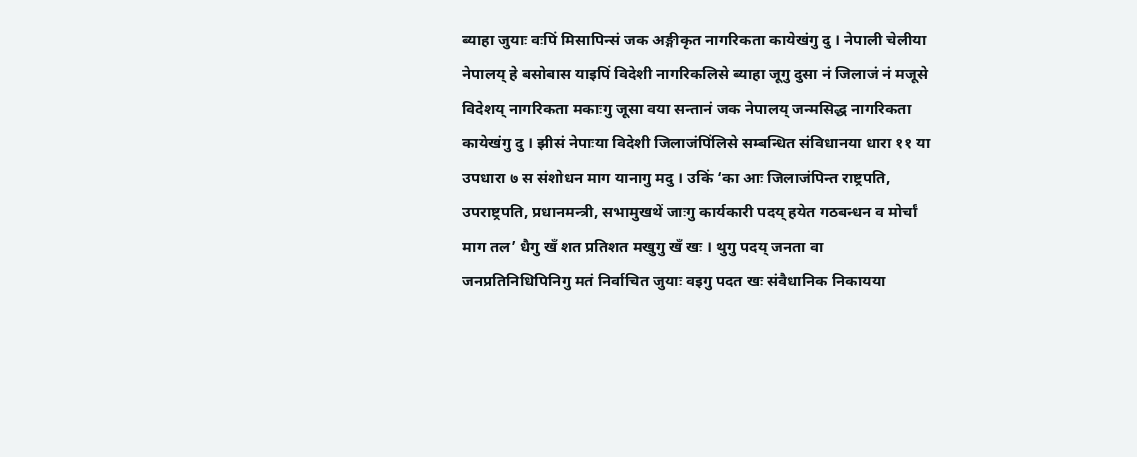ब्याहा जुयाः वःपिं मिसापिन्सं जक अङ्गीकृत नागरिकता कायेखंगु दु । नेपाली चेलीया नेपालय् हे बसोबास याइपिं विदेशी नागरिकलिसे ब्याहा जूगु दुसा नं जिलाजं नं मजूसे विदेशय् नागरिकता मकाःगु जूसा वया सन्तानं जक नेपालय् जन्मसिद्ध नागरिकता कायेखंगु दु । झीसं नेपाःया विदेशी जिलाजंपिंलिसे सम्बन्धित संविधानया धारा ११ या उपधारा ७ स संशोधन माग यानागु मदु । उकिं ‘का आः जिलाजंपिन्त राष्ट्रपति, उपराष्ट्रपति, प्रधानमन्त्री, सभामुखथें जाःगु कार्यकारी पदय् हयेत गठबन्धन व मोर्चां माग तल’ धैगु खँ शत प्रतिशत मखुगु खँ खः । थुगु पदय् जनता वा जनप्रतिनिधिपिनिगु मतं निर्वाचित जुयाः वइगु पदत खः संवैधानिक निकायया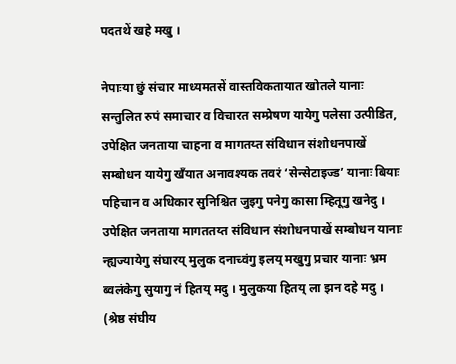पदतथें खहे मखु ।

नेपाःया छुं संचार माध्यमतसें वास्तविकतायात खोतले यानाः सन्तुलित रुपं समाचार व विचारत सम्प्रेषण यायेगु पलेसा उत्पीडित, उपेक्षित जनताया चाहना व मागतय्त संविधान संशोधनपाखें सम्बोधन यायेगु खँयात अनावश्यक तवरं ‘सेन्सेटाइज्ड’ यानाः बियाः पहिचान व अधिकार सुनिश्चित जुइगु पनेगु कासा म्हितूगु खनेदु । उपेक्षित जनताया मागततय्त संविधान संशोधनपाखें सम्बोधन यानाः न्ह्यज्यायेगु संघारय् मुलुक दनाच्वंगु इलय् मखुगु प्रचार यानाः भ्रम ब्वलंकेगु सुयागु नं हितय् मदु । मुलुकया हितय् ला झन दहे मदु ।
(श्रेष्ठ संघीय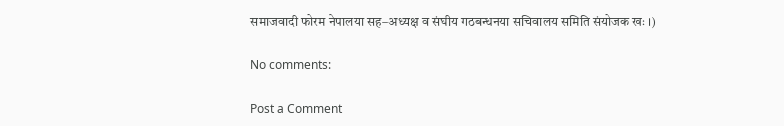समाजवादी फोरम नेपालया सह–अध्यक्ष व संघीय गठबन्धनया सचिवालय समिति संयोजक खः ।)

No comments:

Post a Comment